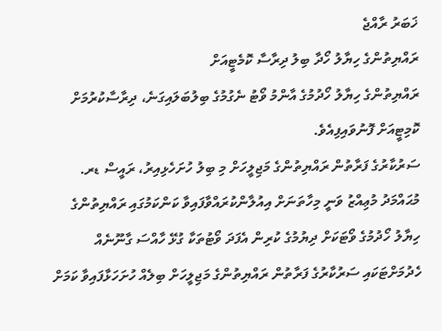ޚަބަރު ރާއްޖެ
ރައްޔިތުންގެ ހިޔާލު ހޯދާ ބިލު ދިރާސާ ކޮމެޓީއަށް
ރައްޔިތުންގެ ހިޔާލު ހޯދުމުގެ އާންމު ވޯޓު ނެގުމުގެ ބިލުބަލައިގަނެ، ދިރާސާކުރުމަށް ކޮމިޓީއަށް ފޮނުވައިފިއެވެ.
ސަރުކާރުގެ ފަރާތުން ރައްޔިތުންގެ މަޖިލީހަށް މި ބިލު ހުށަހެޅިއިރު، ރައީސް ޑރ. މުޙައްމަދު މުޢިއްޒު ވަނީ މިހާތަނަށް އިއުލާންކުރައްވާފައިވާ ކަންކަމުގައި ރައްޔިތުންގެ ހިޔާލު ހޯދުމުގެ ވޯޓަކަށް ދިޔުމުގެ ކުރިން އެފަދަ ވޯޓުތަކާ ގުޅޭ ހާއްސަ ގާނޫނެއް ހެދުމަށްޓަކައި ސަރުކާރުގެ ފަރާތުން ރައްޔިތުންގެ މަޖިލީހަށް ބިލެއް ހުށަހަޅާފައިވާ ކަމަށް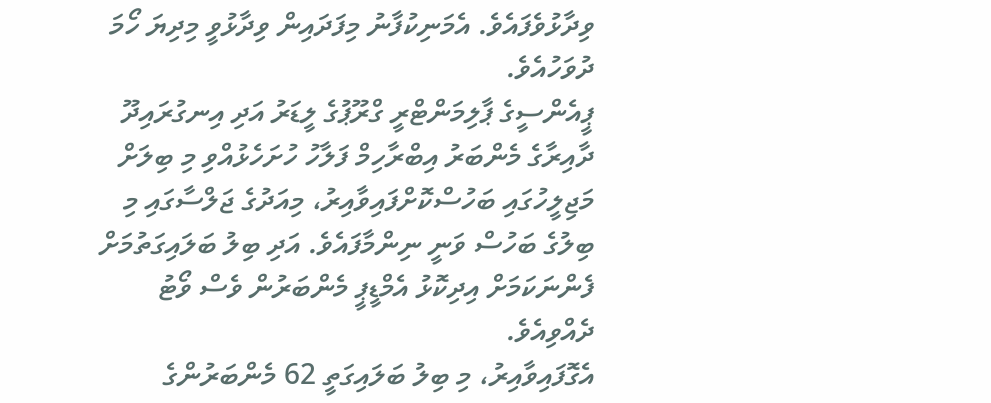ވިދާޅުވެފައެވެ. އެމަނިކުފާނު މިފަދައިން ވިދާޅުވީ މިދިޔަ ހޯމަ ދުވަހުއެވެ.
ޕީއެންސީގެ ޕާލިމަންޓްރީ ގްރޫޕުގެ ލީޑަރު އަދި އިނގުރައިދޫ ދާއިރާގެ މެންބަރު އިބްރާހިމް ފަލާހު ހުށަހެޅުއްވި މި ބިލަށް މަޖިލީހުގައި ބަހުސްކޮށްފައިވާއިރު، މިއަދުގެ ޖަލްސާގައި މި ބިލުގެ ބަހުސް ވަނީ ނިންމާފައެވެ. އަދި ބިލު ބަލައިގަތުމަށް ފެންނަކަމަށް އިދިކޮޅު އެމްޑީޕީ މެންބަރުން ވެސް ވޯޓު ދެއްވިއެވެ.
އެގޮފައިވާއިރު، މި ބިލު ބަލައިގަތީ 62 މެންބަރުންގެ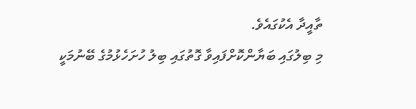ތާއީދާ އެކުގައެވެ.
މި ބިލުގައި ބަޔާންކޮށްފައިވާ ގޮތުގައި ބިލު ހުށަހެޅުމުގެ ބޭނުމަކީ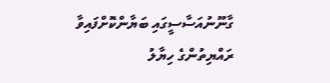ގާނޫނުއަސާސީގައި ބަޔާންކޮށްފައިވާ ރައްޔިތުންގެ ހިޔާލު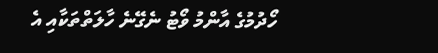ހޯދުމުގެ އާންމު ވޯޓު ނެގޭނެ ހާލަތްތަކާއި އެ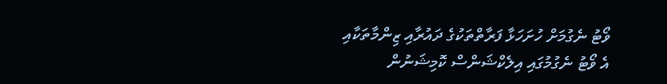ވޯޓު ނެގުމަށް ހުށަހަޅާ ފަރާތްތަކުގެ ދައުރާއި ޒިންމާތަކާއި އެ ވޯޓު ނެގުމުގައި އިލެކްޝަންސް ކޮމިޝަނުން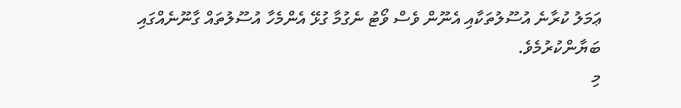ޢަމަލު ކުރާނެ އުސޫލުތަކާއި އެނޫން ވެސް ވޯޓު ނެގުމާ ގުޅޭ އެންމެހާ އުސޫލުތައް ގާނޫނެއްގައި ބަޔާންކުރުމެވެ.
މި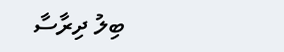ބިލު ދިރާސާ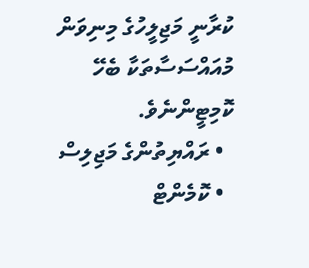ކުރާނީ މަޖިލީހުގެ މިނިވަން މުއައްސަސާތަކާ ބެހޭ ކޮމިޓީންނެވެ.
  • ރައްޔިތުންގެ މަޖިލިސް
  • ކޮމެންޓް